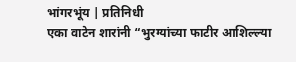भांगरभूंय | प्रतिनिधी
एका वाटेन शारांनी “भुरग्यांच्या फाटीर आशिल्ल्या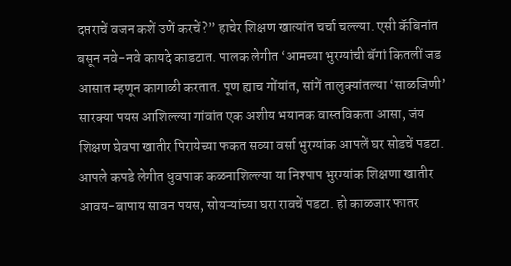दप्तराचें वजन कशें उणें करचें?” हाचेर शिक्षण खात्यांत चर्चा चल्ल्या. एसी कॅबिनांत बसून नवे-नवे कायदे काडटात. पालक लेगीत ‘आमच्या भुरग्यांची बॅगां कितलीं जड आसात म्हणून कागाळी करतात. पूण ह्याच गोंयांत, सांगें तालुक्यांतल्या ‘साळजिणी’ सारक्या पयस आशिल्ल्या गांवांत एक अशीय भयानक वास्तविकता आसा, जंय शिक्षण घेवपा खातीर पिरायेच्या फकत सव्या वर्सा भुरग्यांक आपलें घर सोडचें पडटा. आपले कपडे लेगीत धुवपाक कळनाशिल्ल्या या निश्पाप भुरग्यांक शिक्षणा खातीर आवय-बापाय सावन पयस, सोयऱ्यांच्या घरा रावचें पडटा. हो काळजार फातर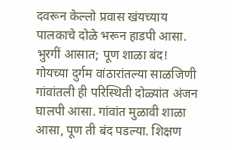दवरून केल्लो प्रवास खंयच्याय पालकाचे दोळे भरून हाडपी आसा.
भुरगीं आसात; पूण शाळा बंद!
गोयच्या दुर्गम वांठारांतल्या साळजिणी गांवांतली ही परिस्थिती दोळ्यांत अंजन घालपी आसा. गांवांत मुळावी शाळा आसा, पूण ती बंद पडल्या. शिक्षण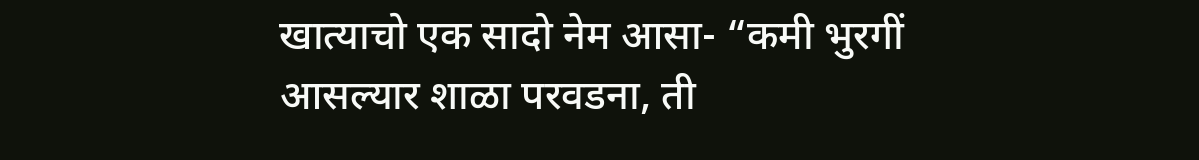खात्याचो एक सादो नेम आसा- “कमी भुरगीं आसल्यार शाळा परवडना, ती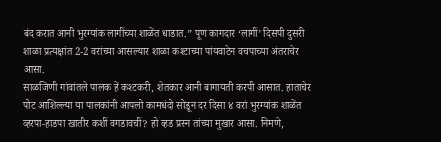बंद करात आनी भुरग्यांक लागींच्या शाळेंत धाडात.” पूण कागदार ‘लागीं’ दिसपी दुसरी शाळा प्रत्यक्षांत 2-2 वरांच्या आसल्यार शाळा कश्टाच्या पांयवाटेन वचपाच्या अंतराचेर आसा.
साळजिणी गांवांतले पालक हें कश्टकरी, शेतकार आनी बागायती करपी आसात. हाताचेर पोट आशिल्ल्या या पालकांनी आपलो कामधंदो सोडून दर दिसा ४ वरां भुरग्यांक शाळेंत व्हरपा-हाडपा खातीर कशीं वगडावचीं? हो व्हड प्रस्न तांच्या मुखार आसा. निमणे,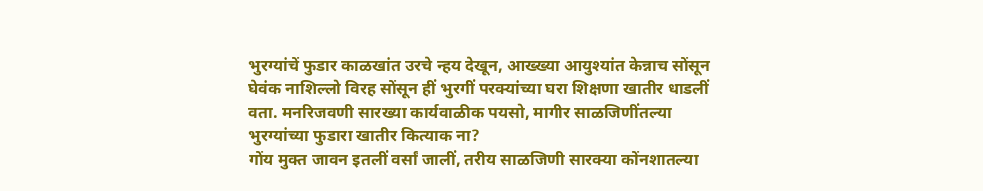भुरग्यांचें फुडार काळखांत उरचे न्हय देखून, आख्ख्या आयुश्यांत केन्नाच सोंसून घेवंक नाशिल्लो विरह सोंसून हीं भुरगीं परक्यांच्या घरा शिक्षणा खातीर धाडलीं वता. मनरिजवणी सारख्या कार्यवाळीक पयसो, मागीर साळजिणींतल्या भुरग्यांच्या फुडारा खातीर कित्याक ना?
गोंय मुक्त जावन इतलीं वर्सां जालीं, तरीय साळजिणी सारक्या कोंनशातल्या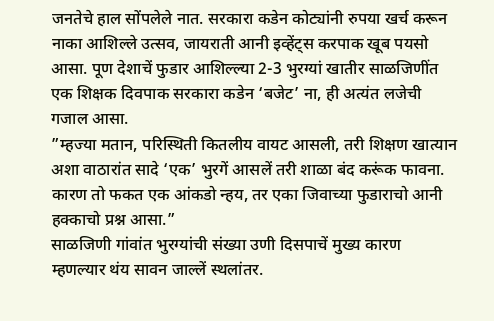जनतेचे हाल सोंपलेले नात. सरकारा कडेन कोट्यांनी रुपया खर्च करून नाका आशिल्ले उत्सव, जायराती आनी इव्हेंट्स करपाक खूब पयसो आसा. पूण देशाचें फुडार आशिल्ल्या 2-3 भुरग्यां खातीर साळजिणींत एक शिक्षक दिवपाक सरकारा कडेन ‘बजेट’ ना, ही अत्यंत लजेची गजाल आसा.
”म्हज्या मतान, परिस्थिती कितलीय वायट आसली, तरी शिक्षण खात्यान अशा वाठारांत सादे ‘एक’ भुरगें आसलें तरी शाळा बंद करूंक फावना. कारण तो फकत एक आंकडो न्हय, तर एका जिवाच्या फुडाराचो आनी हक्काचो प्रश्न आसा.”
साळजिणी गांवांत भुरग्यांची संख्या उणी दिसपाचें मुख्य कारण म्हणल्यार थंय सावन जाल्लें स्थलांतर.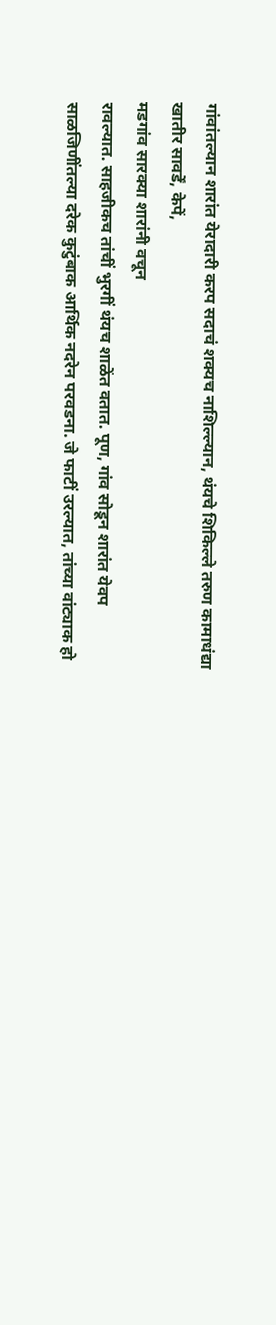गांवांतल्यान शारांत येरादारी करप सदाचं शक्यच नाशिल्ल्यान, थंयचे शिकिल्ले तरुण कामाधंद्या खातीर सावर्डें, केपें,
मडगांव सारक्या शारांनी वचून
रावल्यात. साहजीकच तांचीं भुरगीं थंयच शाळेंत वतात. पूण, गांव सोडून शारांत येवप साळजिणींतल्या दरेक कुटुंबाक आर्थिक नदरेन परवडना. जे फाटीं उरल्यात, तांच्या वांट्याक हो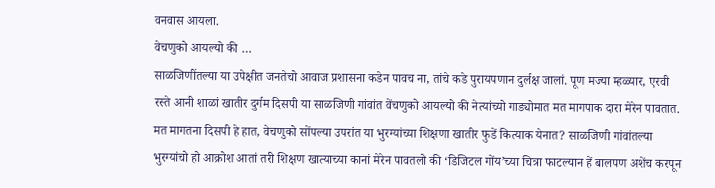वनवास आयला.
वेचणुको आयल्यो की …
साळजिणींतल्या या उपेक्षीत जनतेचो आवाज प्रशासना कडेन पावच ना, तांचे कडे पुरायपणान दुर्लक्ष जालां. पूण मज्या म्हळ्यार, एरवी रस्ते आनी शाळां खातीर दुर्गम दिसपी या साळजिणी गांवांत वेंचणुको आयल्यो की नेत्यांच्यो गाड्योमात मत मागपाक दारा मेरेन पावतात. मत मागतना दिसपी हे हात, वेचणुको सोंपल्या उपरांत या भुरग्यांच्या शिक्षणा खातीर फुडें कित्याक येनात? साळजिणी गांवांतल्या भुरग्यांचो हो आक्रोश आतां तरी शिक्षण खात्याच्या कानां मेरेन पावतलो की ‘डिजिटल गोंय’च्या चित्रा फाटल्यान हें बालपण अशेंच करपून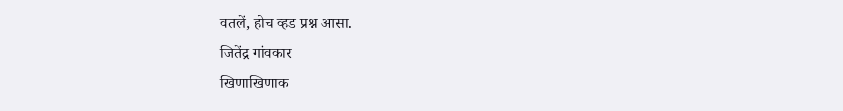वतलें, होच व्हड प्रश्न आसा.
जितेंद्र गांवकार
खिणाखिणाक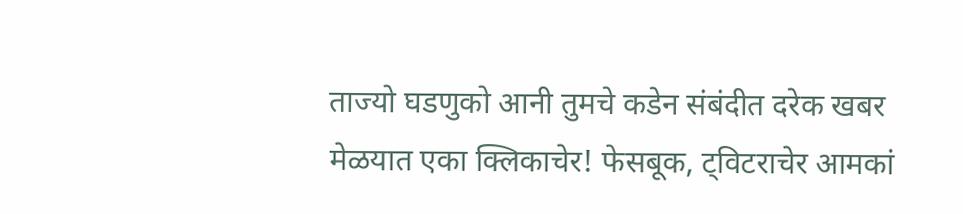ताज्यो घडणुको आनी तुमचे कडेन संबंदीत दरेक खबर मेळयात एका क्लिकाचेर! फेसबूक, ट्विटराचेर आमकां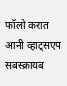फॉलो करात आनी व्हाट्सएप सबस्क्रायब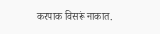करपाक विसरूं नाकात.